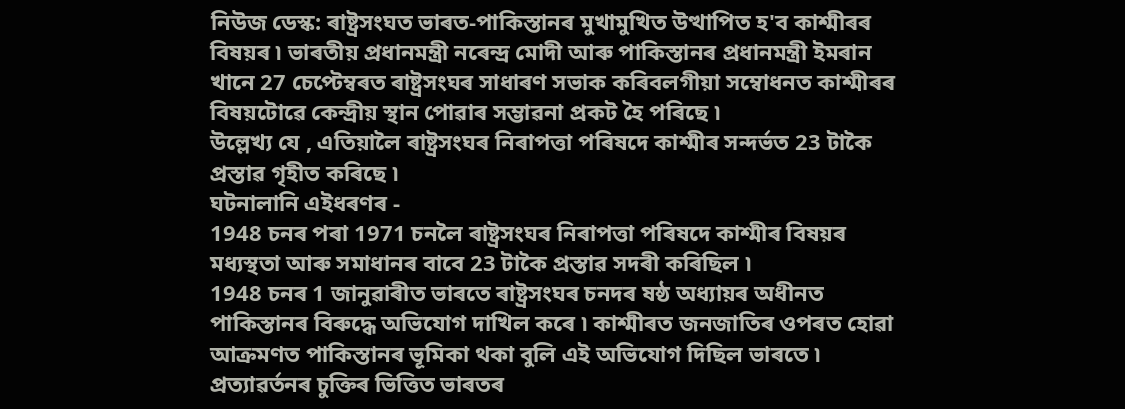নিউজ ডেস্ক: ৰাষ্ট্ৰসংঘত ভাৰত-পাকিস্তানৰ মুখামুখিত উত্থাপিত হ'ব কাশ্মীৰৰ বিষয়ৰ ৷ ভাৰতীয় প্ৰধানমন্ত্ৰী নৰেন্দ্ৰ মোদী আৰু পাকিস্তানৰ প্ৰধানমন্ত্ৰী ইমৰান খানে 27 চেপ্টেম্বৰত ৰাষ্ট্ৰসংঘৰ সাধাৰণ সভাক কৰিবলগীয়া সম্বোধনত কাশ্মীৰৰ বিষয়টোৱে কেন্দ্ৰীয় স্থান পোৱাৰ সম্ভাৱনা প্ৰকট হৈ পৰিছে ৷
উল্লেখ্য যে , এতিয়ালৈ ৰাষ্ট্ৰসংঘৰ নিৰাপত্তা পৰিষদে কাশ্মীৰ সন্দৰ্ভত 23 টাকৈ প্ৰস্তাৱ গৃহীত কৰিছে ৷
ঘটনালানি এইধৰণৰ -
1948 চনৰ পৰা 1971 চনলৈ ৰাষ্ট্ৰসংঘৰ নিৰাপত্তা পৰিষদে কাশ্মীৰ বিষয়ৰ মধ্যস্থতা আৰু সমাধানৰ বাবে 23 টাকৈ প্ৰস্তাৱ সদৰী কৰিছিল ৷
1948 চনৰ 1 জানুৱাৰীত ভাৰতে ৰাষ্ট্ৰসংঘৰ চনদৰ ষষ্ঠ অধ্যায়ৰ অধীনত পাকিস্তানৰ বিৰুদ্ধে অভিযোগ দাখিল কৰে ৷ কাশ্মীৰত জনজাতিৰ ওপৰত হোৱা আক্ৰমণত পাকিস্তানৰ ভূমিকা থকা বুলি এই অভিযোগ দিছিল ভাৰতে ৷
প্ৰত্যাৱৰ্তনৰ চুক্তিৰ ভিত্তিত ভাৰতৰ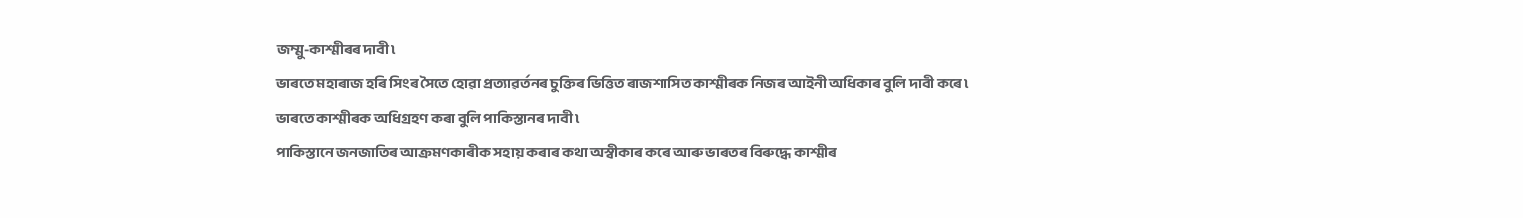জম্মু-কাশ্মীৰৰ দাবী ৷
ভাৰতে মহাৰাজ হৰি সিংৰ সৈতে হোৱা প্ৰত্যাৱৰ্তনৰ চুক্তিৰ ভিত্তিত ৰাজশাসিত কাশ্মীৰক নিজৰ আইনী অধিকাৰ বুলি দাবী কৰে ৷
ভাৰতে কাশ্মীৰক অধিগ্ৰহণ কৰা বুলি পাকিস্তানৰ দাবী ৷
পাকিস্তানে জনজাতিৰ আক্ৰমণকাৰীক সহায় কৰাৰ কথা অস্বীকাৰ কৰে আৰু ভাৰতৰ বিৰুদ্ধে কাশ্মীৰ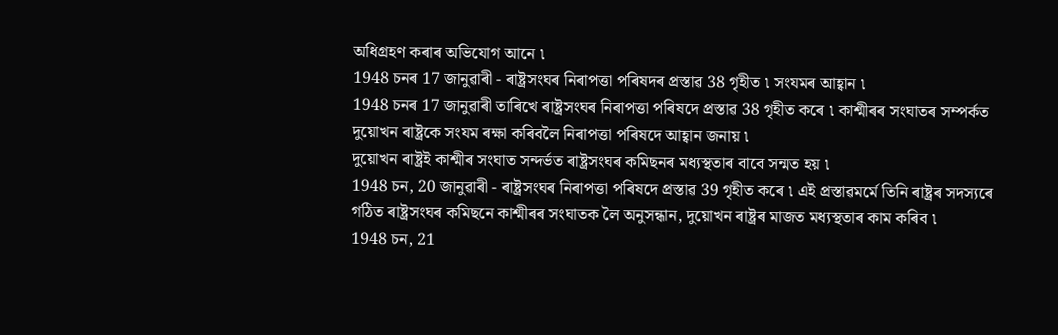অধিগ্ৰহণ কৰাৰ অভিযোগ আনে ৷
1948 চনৰ 17 জানুৱাৰী - ৰাষ্ট্ৰসংঘৰ নিৰাপত্তা পৰিষদৰ প্ৰস্তাৱ 38 গৃহীত ৷ সংযমৰ আহ্বান ৷
1948 চনৰ 17 জানুৱাৰী তাৰিখে ৰাষ্ট্ৰসংঘৰ নিৰাপত্তা পৰিষদে প্ৰস্তাৱ 38 গৃহীত কৰে ৷ কাশ্মীৰৰ সংঘাতৰ সম্পৰ্কত দুয়োখন ৰাষ্ট্ৰকে সংযম ৰক্ষা কৰিবলৈ নিৰাপত্তা পৰিষদে আহ্বান জনায় ৷
দুয়োখন ৰাষ্ট্ৰই কাশ্মীৰ সংঘাত সন্দৰ্ভত ৰাষ্ট্ৰসংঘৰ কমিছনৰ মধ্যস্থতাৰ বাবে সন্মত হয় ৷
1948 চন, 20 জানুৱাৰী - ৰাষ্ট্ৰসংঘৰ নিৰাপত্তা পৰিষদে প্ৰস্তাৱ 39 গৃহীত কৰে ৷ এই প্ৰস্তাৱমৰ্মে তিনি ৰাষ্ট্ৰৰ সদস্যৰে গঠিত ৰাষ্ট্ৰসংঘৰ কমিছনে কাশ্মীৰৰ সংঘাতক লৈ অনুসন্ধান, দুয়োখন ৰাষ্ট্ৰৰ মাজত মধ্যস্থতাৰ কাম কৰিব ৷
1948 চন, 21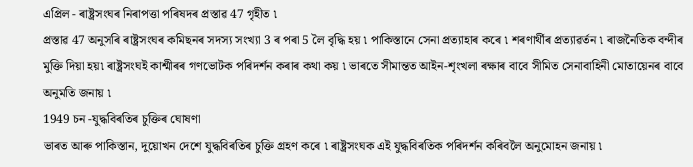এপ্ৰিল - ৰাষ্ট্ৰসংঘৰ নিৰাপত্তা পৰিষদৰ প্ৰস্তাৱ 47 গৃহীত ৷
প্ৰস্তাৱ 47 অনুসৰি ৰাষ্ট্ৰসংঘৰ কমিছনৰ সদস্য সংখ্যা 3 ৰ পৰা 5 লৈ বৃদ্ধি হয় ৷ পাকিস্তানে সেনা প্ৰত্যাহাৰ কৰে ৷ শৰণাৰ্থীৰ প্ৰত্যাৱৰ্তন ৷ ৰাজনৈতিক বন্দীৰ মুক্তি দিয়া হয়৷ ৰাষ্ট্ৰসংঘই কাশ্মীৰৰ গণভোটক পৰিদৰ্শন কৰাৰ কথা কয় ৷ ভাৰতে সীমান্তত আইন-শৃংখলা ৰক্ষাৰ বাবে সীমিত সেনাবাহিনী মোতায়েনৰ বাবে অনুমতি জনায় ৷
1949 চন -যুদ্ধবিৰতিৰ চুক্তিৰ ঘোষণা
ভাৰত আৰু পাকিস্তান, দুয়োখন দেশে যুদ্ধবিৰতিৰ চুক্তি গ্ৰহণ কৰে ৷ ৰাষ্ট্ৰসংঘক এই যুদ্ধবিৰতিক পৰিদৰ্শন কৰিবলৈ অনুমোহন জনায় ৷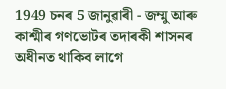1949 চনৰ 5 জানুৱাৰী - জম্মু আৰু কাশ্মীৰ গণভোটৰ তদাৰকী শাসনৰ অধীনত থাকিব লাগে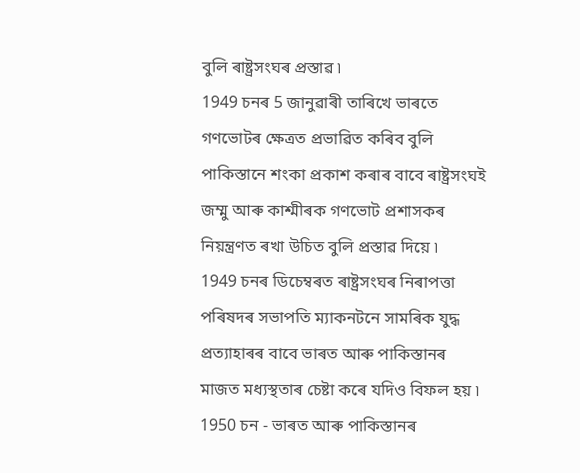বুলি ৰাষ্ট্ৰসংঘৰ প্ৰস্তাৱ ৷
1949 চনৰ 5 জানুৱাৰী তাৰিখে ভাৰতে গণভোটৰ ক্ষেত্ৰত প্ৰভাৱিত কৰিব বুলি পাকিস্তানে শংকা প্ৰকাশ কৰাৰ বাবে ৰাষ্ট্ৰসংঘই জম্মু আৰু কাশ্মীৰক গণভোট প্ৰশাসকৰ নিয়ন্ত্ৰণত ৰখা উচিত বুলি প্ৰস্তাৱ দিয়ে ৷
1949 চনৰ ডিচেম্বৰত ৰাষ্ট্ৰসংঘৰ নিৰাপত্তা পৰিষদৰ সভাপতি ম্যাকনটনে সামৰিক যুদ্ধ প্ৰত্যাহাৰৰ বাবে ভাৰত আৰু পাকিস্তানৰ মাজত মধ্যস্থতাৰ চেষ্টা কৰে যদিও বিফল হয় ৷
1950 চন - ভাৰত আৰু পাকিস্তানৰ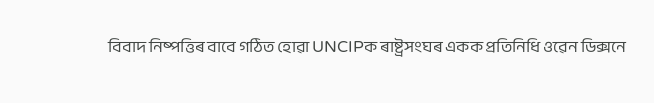বিবাদ নিষ্পত্তিৰ বাবে গঠিত হোৱা UNCIPক ৰাষ্ট্ৰসংঘৰ একক প্ৰতিনিধি ওৱেন ডিক্সনে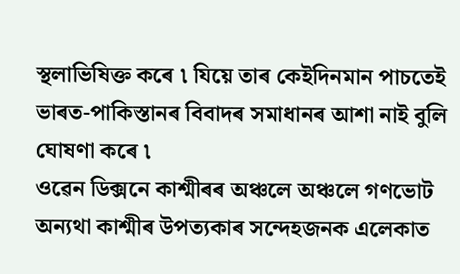স্থলাভিষিক্ত কৰে ৷ যিয়ে তাৰ কেইদিনমান পাচতেই ভাৰত-পাকিস্তানৰ বিবাদৰ সমাধানৰ আশা নাই বুলি ঘোষণা কৰে ৷
ওৱেন ডিক্সনে কাশ্মীৰৰ অঞ্চলে অঞ্চলে গণভোট অন্যথা কাশ্মীৰ উপত্যকাৰ সন্দেহজনক এলেকাত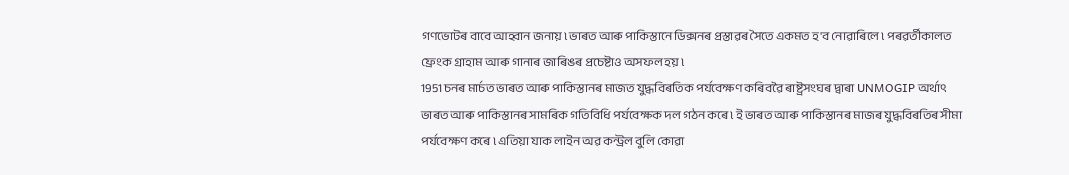গণভোটৰ বাবে আহ্বান জনায় ৷ ভাৰত আৰু পাকিস্তানে ডিক্সনৰ প্ৰস্তাৱৰ সৈতে একমত হ'ব নোৱাৰিলে ৷ পৰৱৰ্তীকালত ফ্ৰেংক গ্ৰাহাম আৰু গানাৰ জাৰিঙৰ প্ৰচেষ্টাও অসফল হয় ৷
1951 চনৰ মাৰ্চত ভাৰত আৰু পাকিস্তানৰ মাজত যুদ্ধবিৰতিক পৰ্যবেক্ষণ কৰিবৱৈ ৰাষ্ট্ৰসংঘৰ দ্বাৰা UNMOGIP অৰ্থাৎ ভাৰত আৰু পাকিস্তানৰ সামৰিক গতিবিধি পৰ্যবেক্ষক দল গঠন কৰে ৷ ই ভাৰত আৰু পাকিস্তানৰ মাজৰ যুদ্ধবিৰতিৰ সীমা পৰ্যবেক্ষণ কৰে ৷ এতিয়া যাক লাইন অৱ কন্ট্ৰল বুলি কোৱা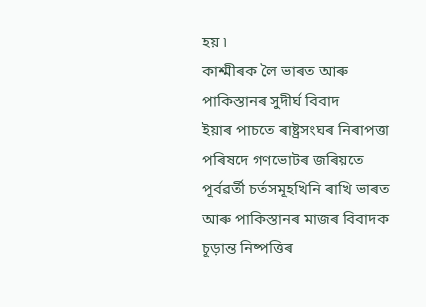হয় ৷
কাশ্মীৰক লৈ ভাৰত আৰু পাকিস্তানৰ সুদীৰ্ঘ বিবাদ
ইয়াৰ পাচতে ৰাষ্ট্ৰসংঘৰ নিৰাপত্তা পৰিষদে গণভোটৰ জৰিয়তে পূৰ্বৱৰ্তী চৰ্তসমূহখিনি ৰাখি ভাৰত আৰু পাকিস্তানৰ মাজৰ বিবাদক চূড়ান্ত নিষ্পত্তিৰ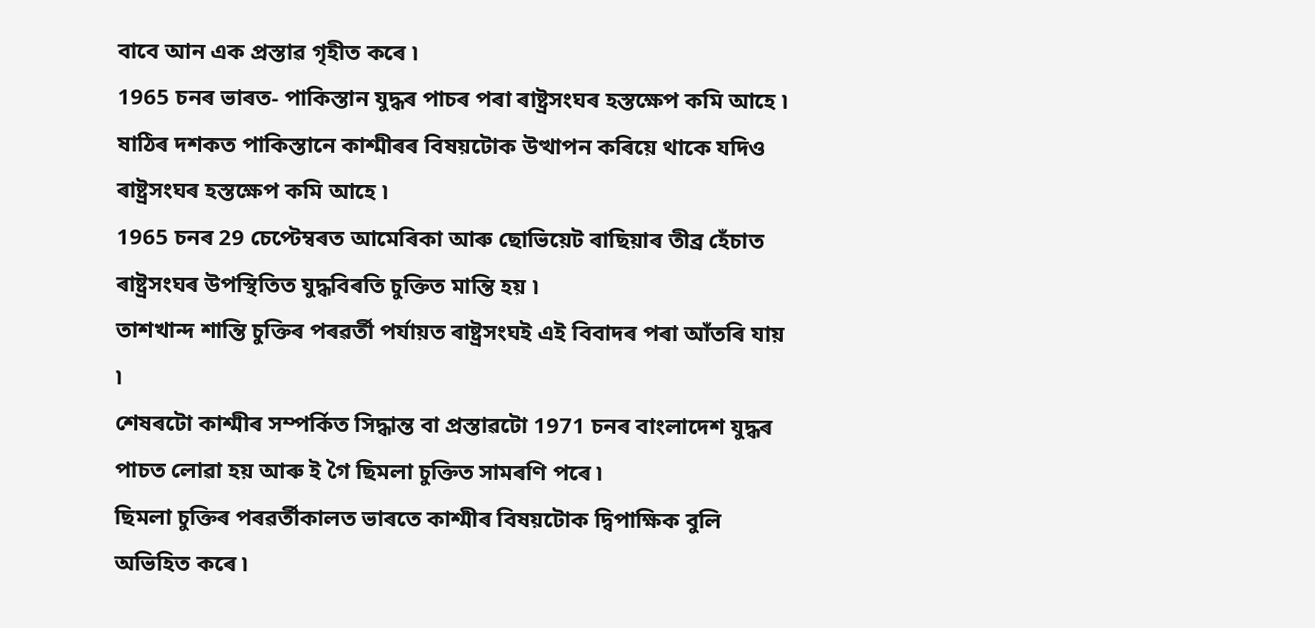বাবে আন এক প্ৰস্তাৱ গৃহীত কৰে ৷
1965 চনৰ ভাৰত- পাকিস্তান যুদ্ধৰ পাচৰ পৰা ৰাষ্ট্ৰসংঘৰ হস্তক্ষেপ কমি আহে ৷
ষাঠিৰ দশকত পাকিস্তানে কাশ্মীৰৰ বিষয়টোক উত্থাপন কৰিয়ে থাকে যদিও ৰাষ্ট্ৰসংঘৰ হস্তক্ষেপ কমি আহে ৷
1965 চনৰ 29 চেপ্টেম্বৰত আমেৰিকা আৰু ছোভিয়েট ৰাছিয়াৰ তীব্ৰ হেঁচাত ৰাষ্ট্ৰসংঘৰ উপস্থিতিত যুদ্ধবিৰতি চুক্তিত মান্তি হয় ৷
তাশখান্দ শান্তি চুক্তিৰ পৰৱৰ্তী পৰ্যায়ত ৰাষ্ট্ৰসংঘই এই বিবাদৰ পৰা আঁতৰি যায় ৷
শেষৰটো কাশ্মীৰ সম্পৰ্কিত সিদ্ধান্ত বা প্ৰস্তাৱটো 1971 চনৰ বাংলাদেশ যুদ্ধৰ পাচত লোৱা হয় আৰু ই গৈ ছিমলা চুক্তিত সামৰণি পৰে ৷
ছিমলা চুক্তিৰ পৰৱৰ্তীকালত ভাৰতে কাশ্মীৰ বিষয়টোক দ্বিপাক্ষিক বুলি অভিহিত কৰে ৷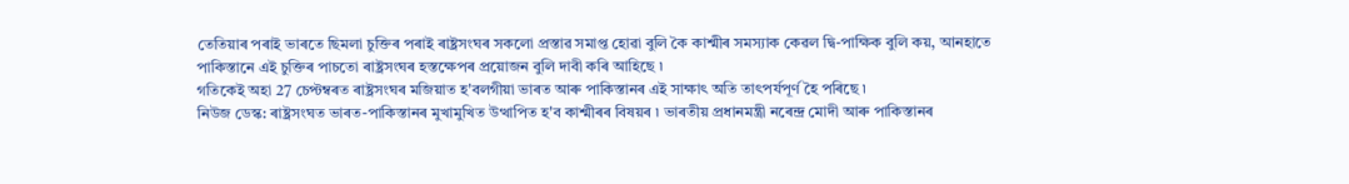তেতিয়াৰ পৰাই ভাৰতে ছিমলা চুক্তিৰ পৰাই ৰাষ্ট্ৰসংঘৰ সকলো প্ৰস্তাৱ সমাপ্ত হোৱা বুলি কৈ কাশ্মীৰ সমস্যাক কেৱল দ্বি-পাক্ষিক বুলি কয়, আনহাতে পাকিস্তানে এই চুক্তিৰ পাচতো ৰাষ্ট্ৰসংঘৰ হস্তক্ষেপৰ প্ৰয়োজন বুলি দাবী কৰি আহিছে ৷
গতিকেই অহা 27 চেপ্টম্বৰত ৰাষ্ট্ৰসংঘৰ মজিয়াত হ'বলগীয়া ভাৰত আৰু পাকিস্তানৰ এই সাক্ষাৎ অতি তাৎপৰ্যপূৰ্ণ হৈ পৰিছে ৷
নিউজ ডেস্ক: ৰাষ্ট্ৰসংঘত ভাৰত-পাকিস্তানৰ মুখামুখিত উত্থাপিত হ'ব কাশ্মীৰৰ বিষয়ৰ ৷ ভাৰতীয় প্ৰধানমন্ত্ৰী নৰেন্দ্ৰ মোদী আৰু পাকিস্তানৰ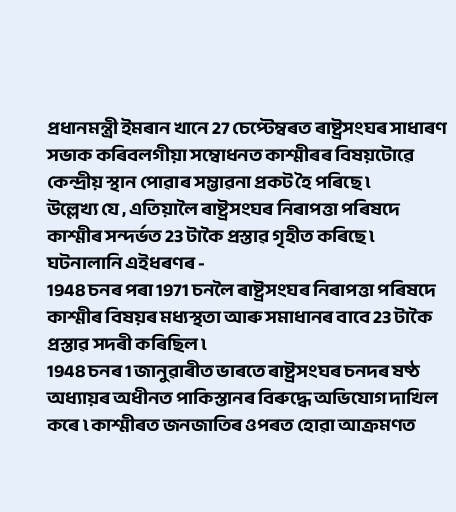প্ৰধানমন্ত্ৰী ইমৰান খানে 27 চেপ্টেম্বৰত ৰাষ্ট্ৰসংঘৰ সাধাৰণ সভাক কৰিবলগীয়া সম্বোধনত কাশ্মীৰৰ বিষয়টোৱে কেন্দ্ৰীয় স্থান পোৱাৰ সম্ভাৱনা প্ৰকট হৈ পৰিছে ৷
উল্লেখ্য যে , এতিয়ালৈ ৰাষ্ট্ৰসংঘৰ নিৰাপত্তা পৰিষদে কাশ্মীৰ সন্দৰ্ভত 23 টাকৈ প্ৰস্তাৱ গৃহীত কৰিছে ৷
ঘটনালানি এইধৰণৰ -
1948 চনৰ পৰা 1971 চনলৈ ৰাষ্ট্ৰসংঘৰ নিৰাপত্তা পৰিষদে কাশ্মীৰ বিষয়ৰ মধ্যস্থতা আৰু সমাধানৰ বাবে 23 টাকৈ প্ৰস্তাৱ সদৰী কৰিছিল ৷
1948 চনৰ 1 জানুৱাৰীত ভাৰতে ৰাষ্ট্ৰসংঘৰ চনদৰ ষষ্ঠ অধ্যায়ৰ অধীনত পাকিস্তানৰ বিৰুদ্ধে অভিযোগ দাখিল কৰে ৷ কাশ্মীৰত জনজাতিৰ ওপৰত হোৱা আক্ৰমণত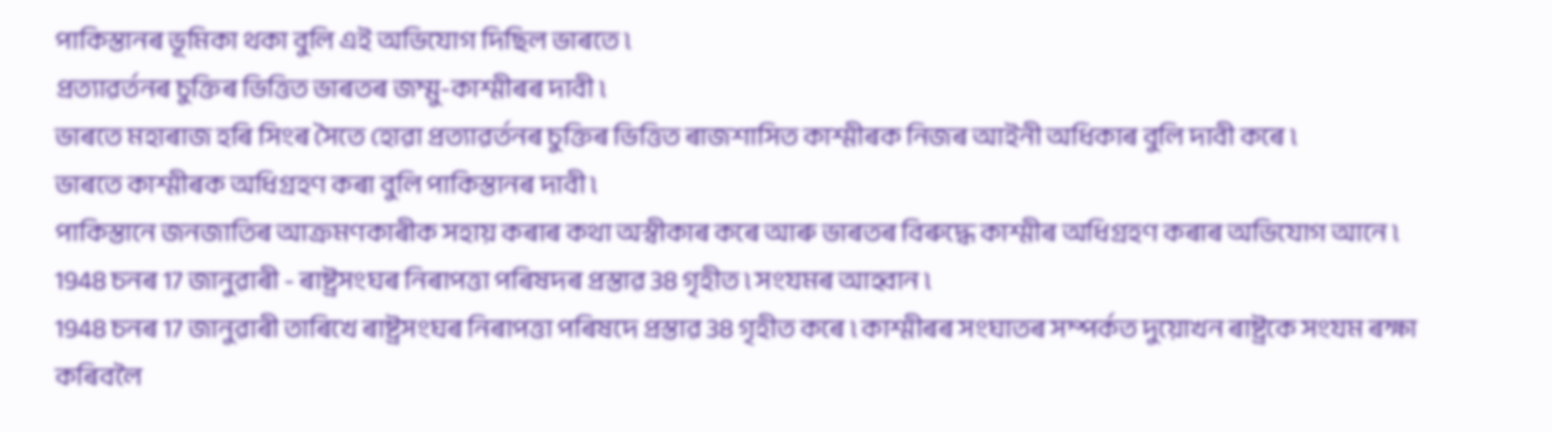পাকিস্তানৰ ভূমিকা থকা বুলি এই অভিযোগ দিছিল ভাৰতে ৷
প্ৰত্যাৱৰ্তনৰ চুক্তিৰ ভিত্তিত ভাৰতৰ জম্মু-কাশ্মীৰৰ দাবী ৷
ভাৰতে মহাৰাজ হৰি সিংৰ সৈতে হোৱা প্ৰত্যাৱৰ্তনৰ চুক্তিৰ ভিত্তিত ৰাজশাসিত কাশ্মীৰক নিজৰ আইনী অধিকাৰ বুলি দাবী কৰে ৷
ভাৰতে কাশ্মীৰক অধিগ্ৰহণ কৰা বুলি পাকিস্তানৰ দাবী ৷
পাকিস্তানে জনজাতিৰ আক্ৰমণকাৰীক সহায় কৰাৰ কথা অস্বীকাৰ কৰে আৰু ভাৰতৰ বিৰুদ্ধে কাশ্মীৰ অধিগ্ৰহণ কৰাৰ অভিযোগ আনে ৷
1948 চনৰ 17 জানুৱাৰী - ৰাষ্ট্ৰসংঘৰ নিৰাপত্তা পৰিষদৰ প্ৰস্তাৱ 38 গৃহীত ৷ সংযমৰ আহ্বান ৷
1948 চনৰ 17 জানুৱাৰী তাৰিখে ৰাষ্ট্ৰসংঘৰ নিৰাপত্তা পৰিষদে প্ৰস্তাৱ 38 গৃহীত কৰে ৷ কাশ্মীৰৰ সংঘাতৰ সম্পৰ্কত দুয়োখন ৰাষ্ট্ৰকে সংযম ৰক্ষা কৰিবলৈ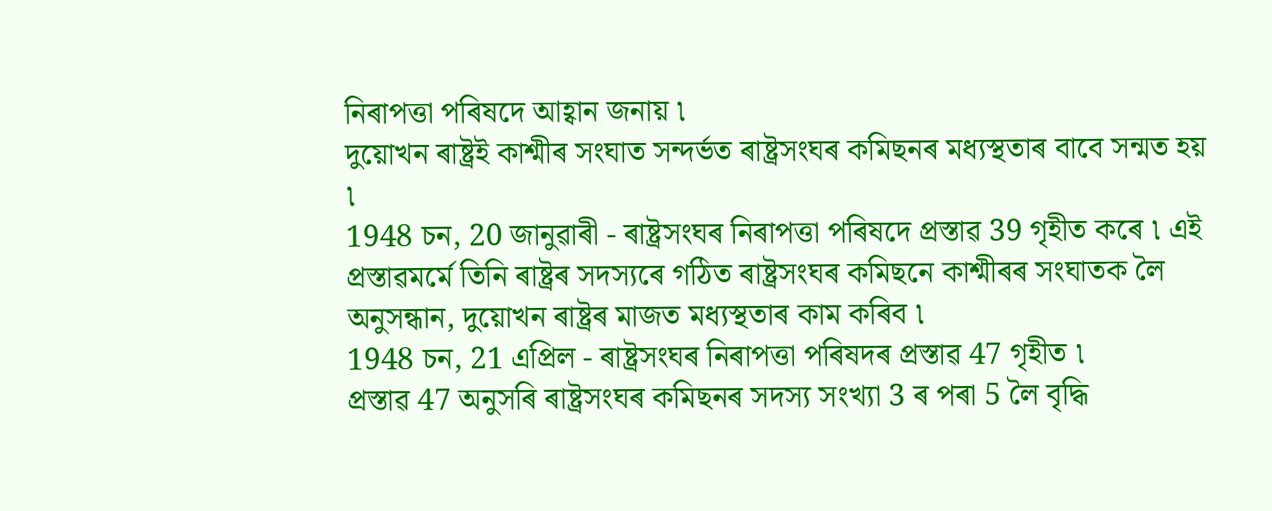নিৰাপত্তা পৰিষদে আহ্বান জনায় ৷
দুয়োখন ৰাষ্ট্ৰই কাশ্মীৰ সংঘাত সন্দৰ্ভত ৰাষ্ট্ৰসংঘৰ কমিছনৰ মধ্যস্থতাৰ বাবে সন্মত হয় ৷
1948 চন, 20 জানুৱাৰী - ৰাষ্ট্ৰসংঘৰ নিৰাপত্তা পৰিষদে প্ৰস্তাৱ 39 গৃহীত কৰে ৷ এই প্ৰস্তাৱমৰ্মে তিনি ৰাষ্ট্ৰৰ সদস্যৰে গঠিত ৰাষ্ট্ৰসংঘৰ কমিছনে কাশ্মীৰৰ সংঘাতক লৈ অনুসন্ধান, দুয়োখন ৰাষ্ট্ৰৰ মাজত মধ্যস্থতাৰ কাম কৰিব ৷
1948 চন, 21 এপ্ৰিল - ৰাষ্ট্ৰসংঘৰ নিৰাপত্তা পৰিষদৰ প্ৰস্তাৱ 47 গৃহীত ৷
প্ৰস্তাৱ 47 অনুসৰি ৰাষ্ট্ৰসংঘৰ কমিছনৰ সদস্য সংখ্যা 3 ৰ পৰা 5 লৈ বৃদ্ধি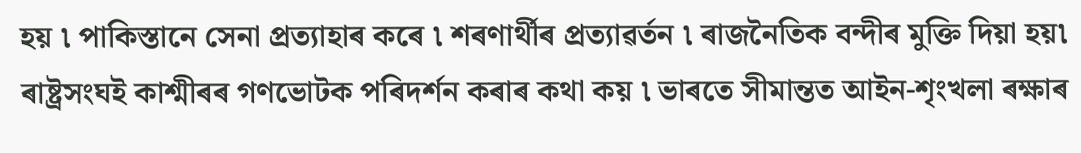হয় ৷ পাকিস্তানে সেনা প্ৰত্যাহাৰ কৰে ৷ শৰণাৰ্থীৰ প্ৰত্যাৱৰ্তন ৷ ৰাজনৈতিক বন্দীৰ মুক্তি দিয়া হয়৷ ৰাষ্ট্ৰসংঘই কাশ্মীৰৰ গণভোটক পৰিদৰ্শন কৰাৰ কথা কয় ৷ ভাৰতে সীমান্তত আইন-শৃংখলা ৰক্ষাৰ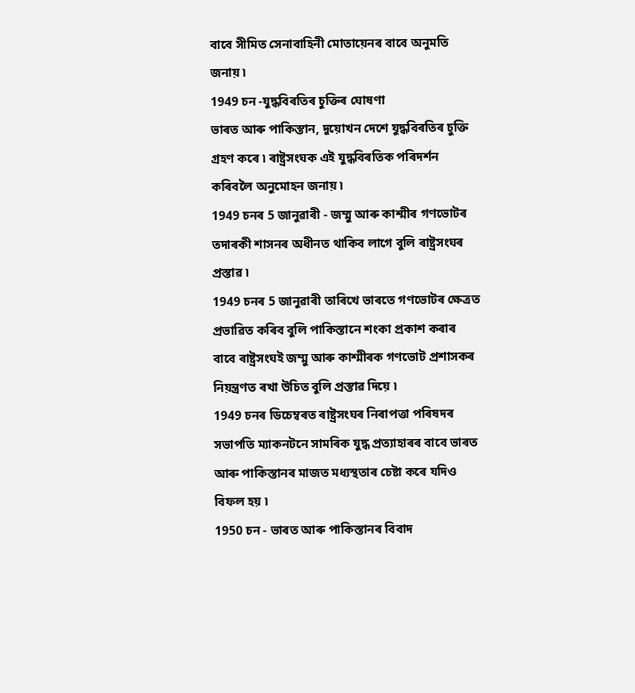বাবে সীমিত সেনাবাহিনী মোতায়েনৰ বাবে অনুমতি জনায় ৷
1949 চন -যুদ্ধবিৰতিৰ চুক্তিৰ ঘোষণা
ভাৰত আৰু পাকিস্তান, দুয়োখন দেশে যুদ্ধবিৰতিৰ চুক্তি গ্ৰহণ কৰে ৷ ৰাষ্ট্ৰসংঘক এই যুদ্ধবিৰতিক পৰিদৰ্শন কৰিবলৈ অনুমোহন জনায় ৷
1949 চনৰ 5 জানুৱাৰী - জম্মু আৰু কাশ্মীৰ গণভোটৰ তদাৰকী শাসনৰ অধীনত থাকিব লাগে বুলি ৰাষ্ট্ৰসংঘৰ প্ৰস্তাৱ ৷
1949 চনৰ 5 জানুৱাৰী তাৰিখে ভাৰতে গণভোটৰ ক্ষেত্ৰত প্ৰভাৱিত কৰিব বুলি পাকিস্তানে শংকা প্ৰকাশ কৰাৰ বাবে ৰাষ্ট্ৰসংঘই জম্মু আৰু কাশ্মীৰক গণভোট প্ৰশাসকৰ নিয়ন্ত্ৰণত ৰখা উচিত বুলি প্ৰস্তাৱ দিয়ে ৷
1949 চনৰ ডিচেম্বৰত ৰাষ্ট্ৰসংঘৰ নিৰাপত্তা পৰিষদৰ সভাপতি ম্যাকনটনে সামৰিক যুদ্ধ প্ৰত্যাহাৰৰ বাবে ভাৰত আৰু পাকিস্তানৰ মাজত মধ্যস্থতাৰ চেষ্টা কৰে যদিও বিফল হয় ৷
1950 চন - ভাৰত আৰু পাকিস্তানৰ বিবাদ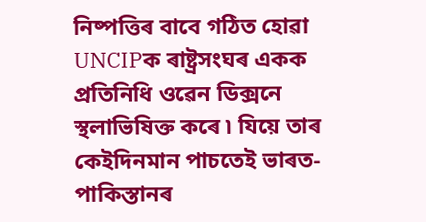নিষ্পত্তিৰ বাবে গঠিত হোৱা UNCIPক ৰাষ্ট্ৰসংঘৰ একক প্ৰতিনিধি ওৱেন ডিক্সনে স্থলাভিষিক্ত কৰে ৷ যিয়ে তাৰ কেইদিনমান পাচতেই ভাৰত-পাকিস্তানৰ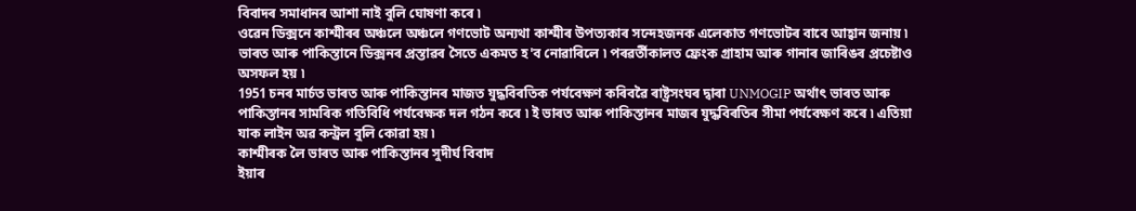বিবাদৰ সমাধানৰ আশা নাই বুলি ঘোষণা কৰে ৷
ওৱেন ডিক্সনে কাশ্মীৰৰ অঞ্চলে অঞ্চলে গণভোট অন্যথা কাশ্মীৰ উপত্যকাৰ সন্দেহজনক এলেকাত গণভোটৰ বাবে আহ্বান জনায় ৷ ভাৰত আৰু পাকিস্তানে ডিক্সনৰ প্ৰস্তাৱৰ সৈতে একমত হ'ব নোৱাৰিলে ৷ পৰৱৰ্তীকালত ফ্ৰেংক গ্ৰাহাম আৰু গানাৰ জাৰিঙৰ প্ৰচেষ্টাও অসফল হয় ৷
1951 চনৰ মাৰ্চত ভাৰত আৰু পাকিস্তানৰ মাজত যুদ্ধবিৰতিক পৰ্যবেক্ষণ কৰিবৱৈ ৰাষ্ট্ৰসংঘৰ দ্বাৰা UNMOGIP অৰ্থাৎ ভাৰত আৰু পাকিস্তানৰ সামৰিক গতিবিধি পৰ্যবেক্ষক দল গঠন কৰে ৷ ই ভাৰত আৰু পাকিস্তানৰ মাজৰ যুদ্ধবিৰতিৰ সীমা পৰ্যবেক্ষণ কৰে ৷ এতিয়া যাক লাইন অৱ কন্ট্ৰল বুলি কোৱা হয় ৷
কাশ্মীৰক লৈ ভাৰত আৰু পাকিস্তানৰ সুদীৰ্ঘ বিবাদ
ইয়াৰ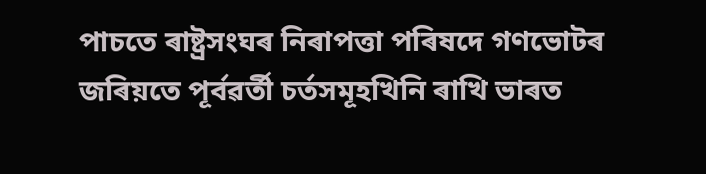পাচতে ৰাষ্ট্ৰসংঘৰ নিৰাপত্তা পৰিষদে গণভোটৰ জৰিয়তে পূৰ্বৱৰ্তী চৰ্তসমূহখিনি ৰাখি ভাৰত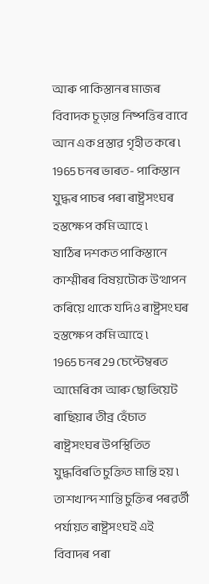আৰু পাকিস্তানৰ মাজৰ বিবাদক চূড়ান্ত নিষ্পত্তিৰ বাবে আন এক প্ৰস্তাৱ গৃহীত কৰে ৷
1965 চনৰ ভাৰত- পাকিস্তান যুদ্ধৰ পাচৰ পৰা ৰাষ্ট্ৰসংঘৰ হস্তক্ষেপ কমি আহে ৷
ষাঠিৰ দশকত পাকিস্তানে কাশ্মীৰৰ বিষয়টোক উত্থাপন কৰিয়ে থাকে যদিও ৰাষ্ট্ৰসংঘৰ হস্তক্ষেপ কমি আহে ৷
1965 চনৰ 29 চেপ্টেম্বৰত আমেৰিকা আৰু ছোভিয়েট ৰাছিয়াৰ তীব্ৰ হেঁচাত ৰাষ্ট্ৰসংঘৰ উপস্থিতিত যুদ্ধবিৰতি চুক্তিত মান্তি হয় ৷
তাশখান্দ শান্তি চুক্তিৰ পৰৱৰ্তী পৰ্যায়ত ৰাষ্ট্ৰসংঘই এই বিবাদৰ পৰা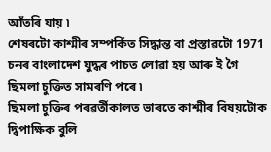আঁতৰি যায় ৷
শেষৰটো কাশ্মীৰ সম্পৰ্কিত সিদ্ধান্ত বা প্ৰস্তাৱটো 1971 চনৰ বাংলাদেশ যুদ্ধৰ পাচত লোৱা হয় আৰু ই গৈ ছিমলা চুক্তিত সামৰণি পৰে ৷
ছিমলা চুক্তিৰ পৰৱৰ্তীকালত ভাৰতে কাশ্মীৰ বিষয়টোক দ্বিপাক্ষিক বুলি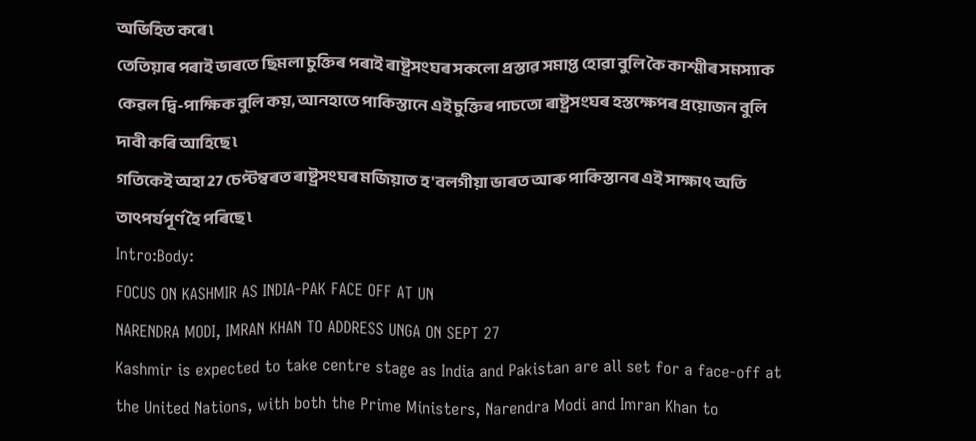অভিহিত কৰে ৷
তেতিয়াৰ পৰাই ভাৰতে ছিমলা চুক্তিৰ পৰাই ৰাষ্ট্ৰসংঘৰ সকলো প্ৰস্তাৱ সমাপ্ত হোৱা বুলি কৈ কাশ্মীৰ সমস্যাক কেৱল দ্বি-পাক্ষিক বুলি কয়, আনহাতে পাকিস্তানে এই চুক্তিৰ পাচতো ৰাষ্ট্ৰসংঘৰ হস্তক্ষেপৰ প্ৰয়োজন বুলি দাবী কৰি আহিছে ৷
গতিকেই অহা 27 চেপ্টম্বৰত ৰাষ্ট্ৰসংঘৰ মজিয়াত হ'বলগীয়া ভাৰত আৰু পাকিস্তানৰ এই সাক্ষাৎ অতি তাৎপৰ্যপূৰ্ণ হৈ পৰিছে ৷
Intro:Body:
FOCUS ON KASHMIR AS INDIA-PAK FACE OFF AT UN
NARENDRA MODI, IMRAN KHAN TO ADDRESS UNGA ON SEPT 27
Kashmir is expected to take centre stage as India and Pakistan are all set for a face-off at the United Nations, with both the Prime Ministers, Narendra Modi and Imran Khan to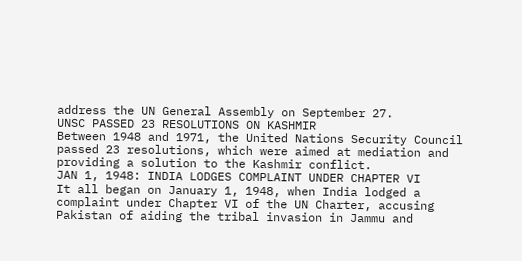address the UN General Assembly on September 27.
UNSC PASSED 23 RESOLUTIONS ON KASHMIR
Between 1948 and 1971, the United Nations Security Council passed 23 resolutions, which were aimed at mediation and providing a solution to the Kashmir conflict.
JAN 1, 1948: INDIA LODGES COMPLAINT UNDER CHAPTER VI
It all began on January 1, 1948, when India lodged a complaint under Chapter VI of the UN Charter, accusing Pakistan of aiding the tribal invasion in Jammu and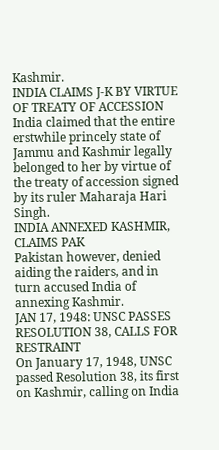Kashmir.
INDIA CLAIMS J-K BY VIRTUE OF TREATY OF ACCESSION
India claimed that the entire erstwhile princely state of Jammu and Kashmir legally belonged to her by virtue of the treaty of accession signed by its ruler Maharaja Hari Singh.
INDIA ANNEXED KASHMIR, CLAIMS PAK
Pakistan however, denied aiding the raiders, and in turn accused India of annexing Kashmir.
JAN 17, 1948: UNSC PASSES RESOLUTION 38, CALLS FOR RESTRAINT
On January 17, 1948, UNSC passed Resolution 38, its first on Kashmir, calling on India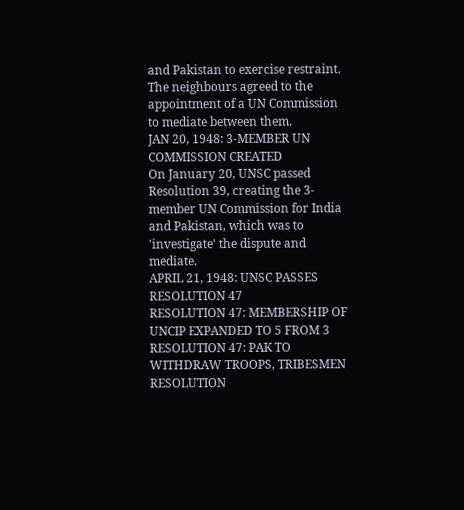and Pakistan to exercise restraint.
The neighbours agreed to the appointment of a UN Commission to mediate between them.
JAN 20, 1948: 3-MEMBER UN COMMISSION CREATED
On January 20, UNSC passed Resolution 39, creating the 3-member UN Commission for India and Pakistan, which was to 'investigate' the dispute and mediate.
APRIL 21, 1948: UNSC PASSES RESOLUTION 47
RESOLUTION 47: MEMBERSHIP OF UNCIP EXPANDED TO 5 FROM 3
RESOLUTION 47: PAK TO WITHDRAW TROOPS, TRIBESMEN
RESOLUTION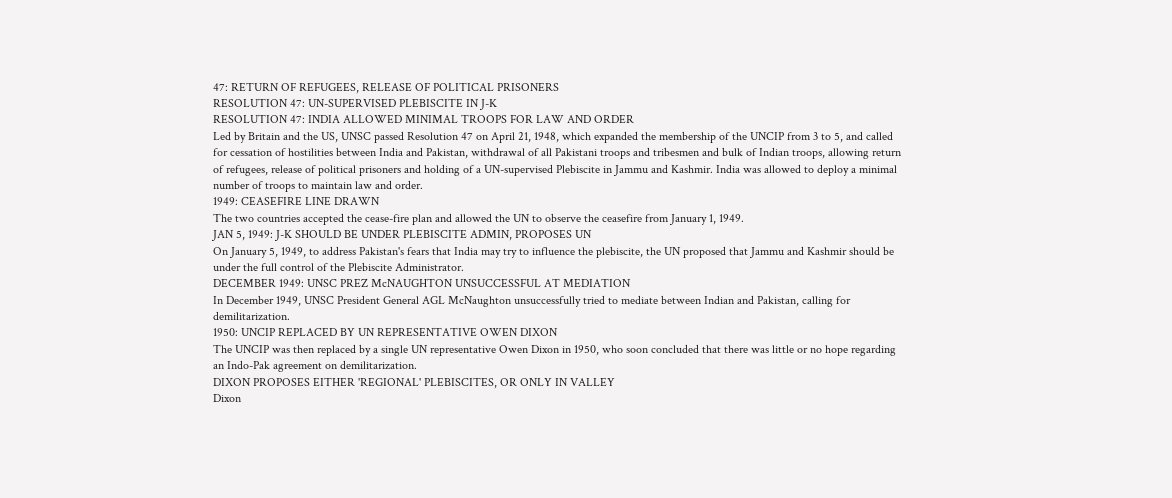47: RETURN OF REFUGEES, RELEASE OF POLITICAL PRISONERS
RESOLUTION 47: UN-SUPERVISED PLEBISCITE IN J-K
RESOLUTION 47: INDIA ALLOWED MINIMAL TROOPS FOR LAW AND ORDER
Led by Britain and the US, UNSC passed Resolution 47 on April 21, 1948, which expanded the membership of the UNCIP from 3 to 5, and called for cessation of hostilities between India and Pakistan, withdrawal of all Pakistani troops and tribesmen and bulk of Indian troops, allowing return of refugees, release of political prisoners and holding of a UN-supervised Plebiscite in Jammu and Kashmir. India was allowed to deploy a minimal number of troops to maintain law and order.
1949: CEASEFIRE LINE DRAWN
The two countries accepted the cease-fire plan and allowed the UN to observe the ceasefire from January 1, 1949.
JAN 5, 1949: J-K SHOULD BE UNDER PLEBISCITE ADMIN, PROPOSES UN
On January 5, 1949, to address Pakistan's fears that India may try to influence the plebiscite, the UN proposed that Jammu and Kashmir should be under the full control of the Plebiscite Administrator.
DECEMBER 1949: UNSC PREZ McNAUGHTON UNSUCCESSFUL AT MEDIATION
In December 1949, UNSC President General AGL McNaughton unsuccessfully tried to mediate between Indian and Pakistan, calling for demilitarization.
1950: UNCIP REPLACED BY UN REPRESENTATIVE OWEN DIXON
The UNCIP was then replaced by a single UN representative Owen Dixon in 1950, who soon concluded that there was little or no hope regarding an Indo-Pak agreement on demilitarization.
DIXON PROPOSES EITHER 'REGIONAL' PLEBISCITES, OR ONLY IN VALLEY
Dixon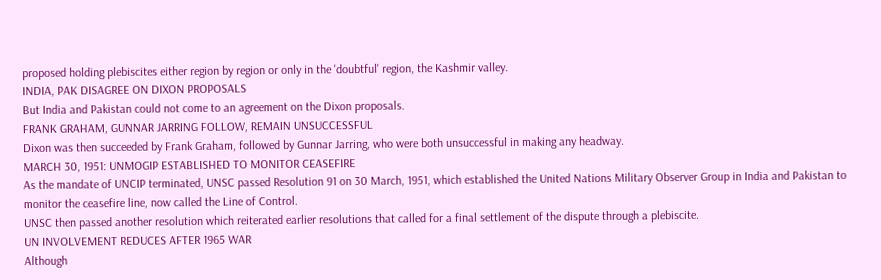proposed holding plebiscites either region by region or only in the 'doubtful' region, the Kashmir valley.
INDIA, PAK DISAGREE ON DIXON PROPOSALS
But India and Pakistan could not come to an agreement on the Dixon proposals.
FRANK GRAHAM, GUNNAR JARRING FOLLOW, REMAIN UNSUCCESSFUL
Dixon was then succeeded by Frank Graham, followed by Gunnar Jarring, who were both unsuccessful in making any headway.
MARCH 30, 1951: UNMOGIP ESTABLISHED TO MONITOR CEASEFIRE
As the mandate of UNCIP terminated, UNSC passed Resolution 91 on 30 March, 1951, which established the United Nations Military Observer Group in India and Pakistan to monitor the ceasefire line, now called the Line of Control.
UNSC then passed another resolution which reiterated earlier resolutions that called for a final settlement of the dispute through a plebiscite.
UN INVOLVEMENT REDUCES AFTER 1965 WAR
Although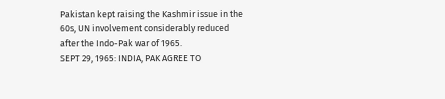Pakistan kept raising the Kashmir issue in the 60s, UN involvement considerably reduced after the Indo-Pak war of 1965.
SEPT 29, 1965: INDIA, PAK AGREE TO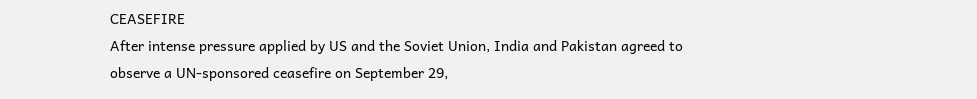CEASEFIRE
After intense pressure applied by US and the Soviet Union, India and Pakistan agreed to observe a UN-sponsored ceasefire on September 29,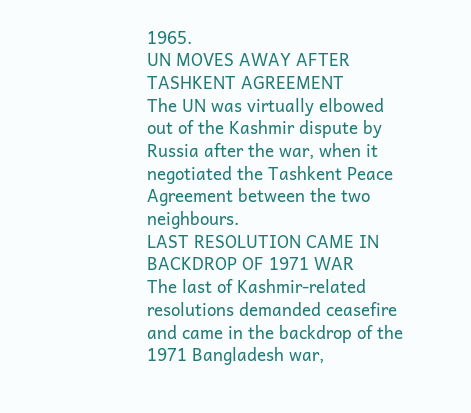1965.
UN MOVES AWAY AFTER TASHKENT AGREEMENT
The UN was virtually elbowed out of the Kashmir dispute by Russia after the war, when it negotiated the Tashkent Peace Agreement between the two neighbours.
LAST RESOLUTION CAME IN BACKDROP OF 1971 WAR
The last of Kashmir-related resolutions demanded ceasefire and came in the backdrop of the 1971 Bangladesh war,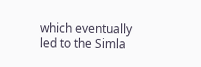which eventually led to the Simla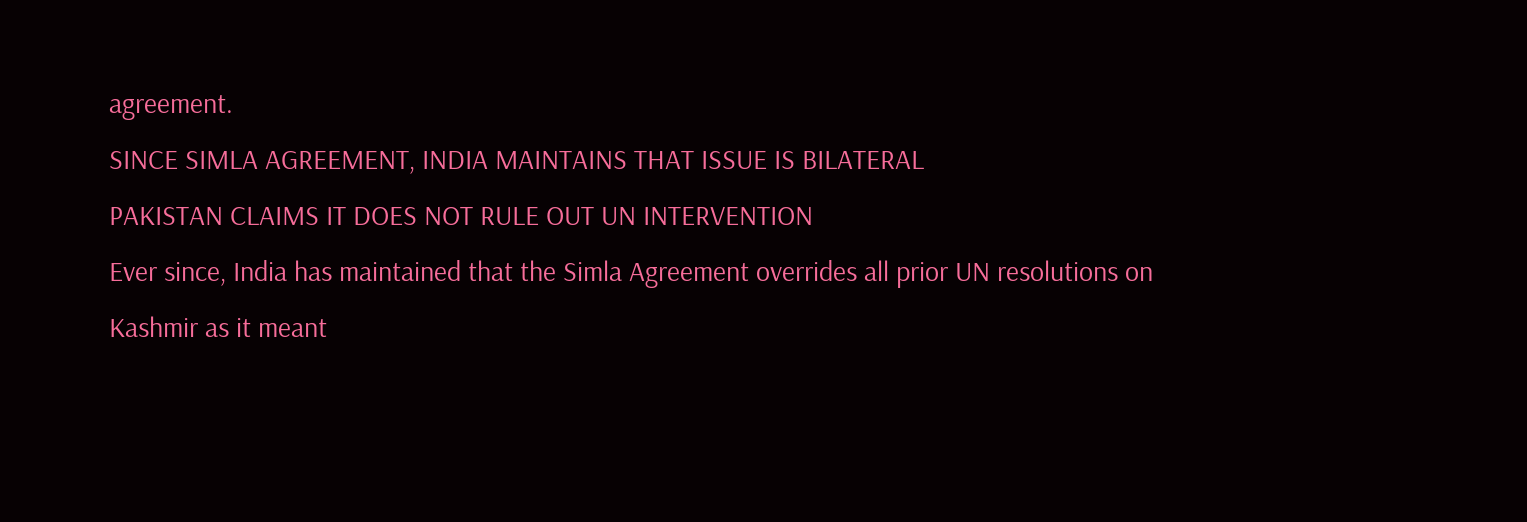agreement.
SINCE SIMLA AGREEMENT, INDIA MAINTAINS THAT ISSUE IS BILATERAL
PAKISTAN CLAIMS IT DOES NOT RULE OUT UN INTERVENTION
Ever since, India has maintained that the Simla Agreement overrides all prior UN resolutions on Kashmir as it meant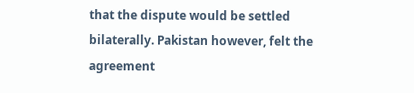that the dispute would be settled bilaterally. Pakistan however, felt the agreement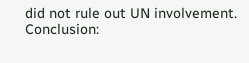did not rule out UN involvement.
Conclusion: